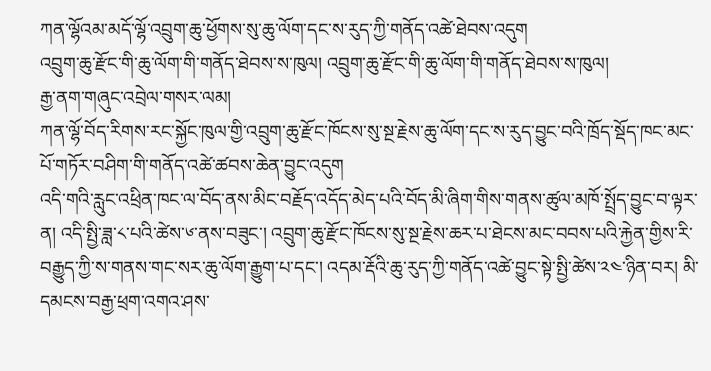ཀན་ལྷོའམ་མདོ་ལྷོ་འབྲུག་ཆུ་ཕྱོགས་སུ་ཆུ་ལོག་དང་ས་རུད་ཀྱི་གནོད་འཚེ་ཐེབས་འདུག
འབྲུག་ཆུ་རྫོང་གི་ཆུ་ལོག་གི་གནོད་ཐེབས་ས་ཁུལ། འབྲུག་ཆུ་རྫོང་གི་ཆུ་ལོག་གི་གནོད་ཐེབས་ས་ཁུལ།
རྒྱ་ནག་གཞུང་འབྲེལ་གསར་ལམ།
ཀན་ལྷོ་བོད་རིགས་རང་སྐྱོང་ཁུལ་གྱི་འབྲུག་ཆུ་རྫོང་ཁོངས་སུ་སྔ་རྗེས་ཆུ་ལོག་དང་ས་རུད་བྱུང་བའི་ཁྲོད་སྡོད་ཁང་མང་པོ་གཏོར་བཤིག་གི་གནོད་འཚེ་ཚབས་ཆེན་བྱུང་འདུག
འདི་གའི་རླུང་འཕྲིན་ཁང་ལ་བོད་ནས་མིང་བརྗོད་འདོད་མེད་པའི་བོད་མི་ཞིག་གིས་གནས་ཚུལ་མཁོ་སྤྲོད་བྱུང་བ་ལྟར་ན། འདི་སྤྱི་ཟླ་༨་པའི་ཚེས་༦་ནས་བཟུང་། འབྲུག་ཆུ་རྫོང་ཁོངས་སུ་སྔ་རྗེས་ཆར་པ་ཐེངས་མང་བབས་པའི་རྐྱེན་གྱིས་རི་བརྒྱུད་ཀྱི་ས་གནས་གང་སར་ཆུ་ལོག་རྒྱུག་པ་དང་། འདམ་རྡོའི་ཆུ་རུད་ཀྱི་གནོད་འཚེ་བྱུང་སྟེ་སྤྱི་ཚེས་༢༤་ཉིན་བར། མི་དམངས་བརྒྱ་ཕྲག་འགའ་ཤས་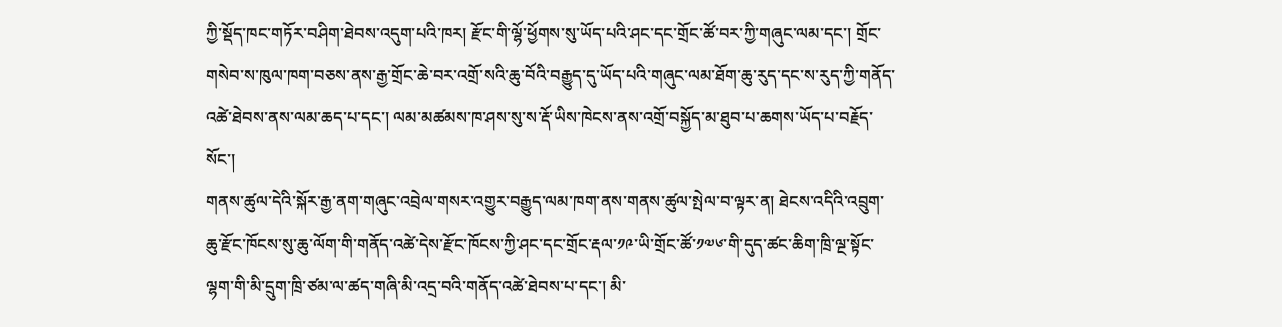ཀྱི་སྡོད་ཁང་གཏོར་བཤིག་ཐེབས་འདུག་པའི་ཁར། རྫོང་གི་ལྷོ་ཕྱོགས་སུ་ཡོད་པའི་ཤང་དང་གྲོང་ཚོ་བར་ཀྱི་གཞུང་ལམ་དང་། གྲོང་གསེབ་ས་ཁུལ་ཁག་བཅས་ནས་རྒྱ་གྲོང་ཆེ་བར་འགྲོ་སའི་ཆུ་བོའི་བརྒྱུད་དུ་ཡོད་པའི་གཞུང་ལམ་ཐོག་ཆུ་རུད་དང་ས་རུད་ཀྱི་གནོད་འཚེ་ཐེབས་ནས་ལམ་ཆད་པ་དང་། ལམ་མཚམས་ཁ་ཤས་སུ་ས་རྡོ་ཡིས་ཁེངས་ནས་འགྲོ་བསྐྱོད་མ་ཐུབ་པ་ཆགས་ཡོད་པ་བརྗོད་སོང་།
གནས་ཚུལ་དེའི་སྐོར་རྒྱ་ནག་གཞུང་འབྲེལ་གསར་འགྱུར་བརྒྱུད་ལམ་ཁག་ནས་གནས་ཚུལ་སྤེལ་བ་ལྟར་ན། ཐེངས་འདིའི་འབྲུག་ཆུ་རྫོང་ཁོངས་སུ་ཆུ་ལོག་གི་གནོད་འཚེ་དེས་རྫོང་ཁོངས་ཀྱི་ཤང་དང་གྲོང་རྡལ་༡༩་ཡི་གྲོང་ཚོ་༡༧༦་གི་དུད་ཚང་ཆིག་ཁྲི་ལྔ་སྟོང་ལྷག་གི་མི་དྲུག་ཁྲི་ཙམ་ལ་ཚད་གཞི་མི་འདྲ་བའི་གནོད་འཚེ་ཐེབས་པ་དང་། མི་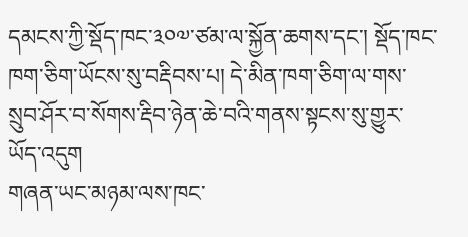དམངས་ཀྱི་སྡོད་ཁང་༣༠༧་ཙམ་ལ་སྐྱོན་ཆགས་དང་། སྡོད་ཁང་ཁག་ཅིག་ཡོངས་སུ་བརྡིབས་པ། དེ་མིན་ཁག་ཅིག་ལ་གས་སྲུབ་ཤོར་བ་སོགས་རྡིབ་ཉེན་ཆེ་བའི་གནས་སྟངས་སུ་གྱུར་ཡོད་འདུག
གཞན་ཡང་མཉམ་ལས་ཁང་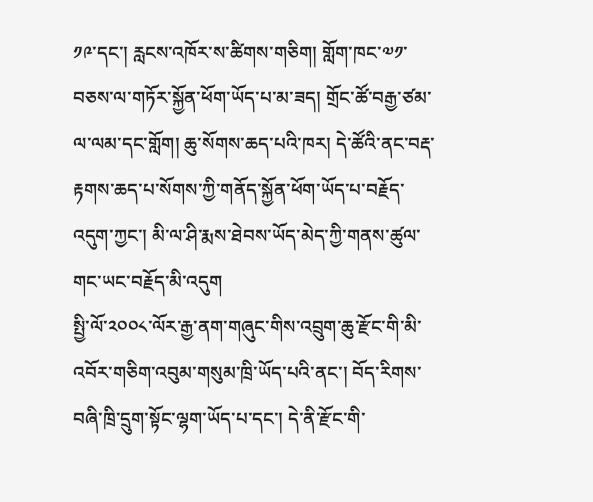༡༩་དང་། རླངས་འཁོར་ས་ཚིགས་གཅིག། གློག་ཁང་༧༡་བཅས་ལ་གཏོར་སྐྱོན་ཕོག་ཡོད་པ་མ་ཟད། གྲོང་ཚོ་བརྒྱ་ཙམ་ལ་ལམ་དང་གློག། ཆུ་སོགས་ཆད་པའི་ཁར། དེ་ཚོའི་ནང་བརྡ་རྟགས་ཆད་པ་སོགས་ཀྱི་གནོད་སྐྱོན་ཕོག་ཡོད་པ་བརྗོད་འདུག་ཀྱང་། མི་ལ་ཤི་རྨས་ཐེབས་ཡོད་མེད་ཀྱི་གནས་ཚུལ་གང་ཡང་བརྗོད་མི་འདུག
སྤྱི་ལོ་༢༠༠༨་ལོར་རྒྱ་ནག་གཞུང་གིས་འབྲུག་ཆུ་རྫོང་གི་མི་འབོར་གཅིག་འབུམ་གསུམ་ཁྲི་ཡོད་པའི་ནང་། བོད་རིགས་བཞི་ཁྲི་དྲུག་སྟོང་ལྷག་ཡོད་པ་དང་། དེ་ནི་རྫོང་གི་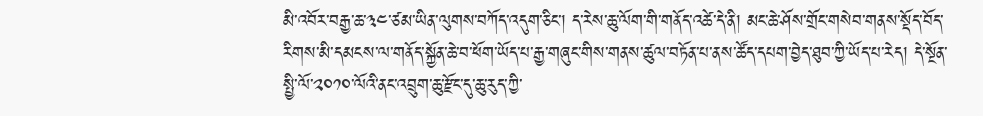མི་འབོར་བརྒྱ་ཆ་༣༤་ཙམ་ཡིན་ལུགས་བཀོད་འདུག་ཅིང་། ད་རེས་ཆུ་ལོག་གི་གནོད་འཚེ་དེ་ནི། མང་ཆེ་ཤོས་གྲོང་གསེབ་གནས་སྡོད་བོད་རིགས་མི་དམངས་ལ་གནོད་སྐྱོན་ཆེ་བ་ཕོག་ཡོད་པ་རྒྱ་གཞུང་གིས་གནས་ཚུལ་བཏོན་པ་ནས་ཚོད་དཔག་བྱེད་ཐུབ་ཀྱི་ཡོད་པ་རེད། དེ་སྔོན་སྤྱི་ལོ་༢༠༡༠་ལོའི་ནང་འབྲུག་ཆུ་རྫོང་དུ་ཆུ་རུད་ཀྱི་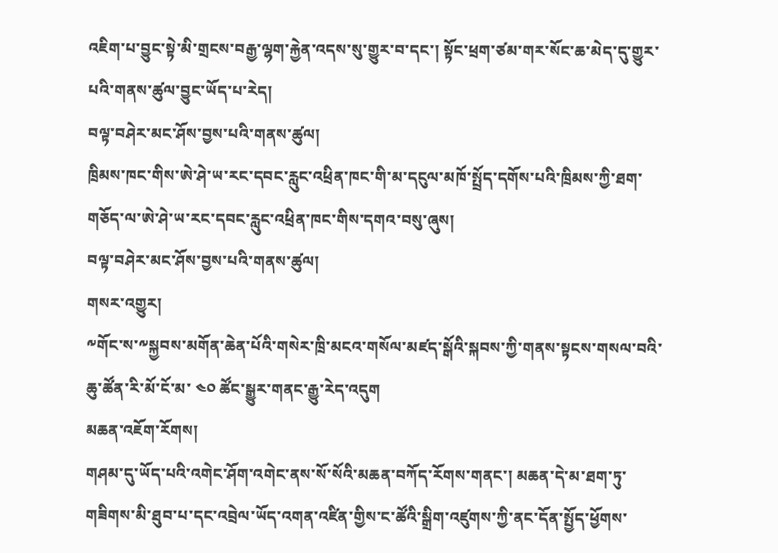འཇིག་པ་བྱུང་སྟེ་མི་གྲངས་བརྒྱ་ལྷག་རྐྱེན་འདས་སུ་གྱུར་བ་དང་། སྟོང་ཕྲག་ཙམ་གར་སོང་ཆ་མེད་དུ་གྱུར་པའི་གནས་ཚུལ་བྱུང་ཡོད་པ་རེད།
བལྟ་བཤེར་མང་ཤོས་བྱས་པའི་གནས་ཚུལ།
ཁྲིམས་ཁང་གིས་ཨེ་ཤེ་ཡ་རང་དབང་རླུང་འཕྲིན་ཁང་གི་མ་དངུལ་མཁོ་སྤྲོད་དགོས་པའི་ཁྲིམས་ཀྱི་ཐག་གཅོད་ལ་ཨེ་ཤེ་ཡ་རང་དབང་རླུང་འཕྲིན་ཁང་གིས་དགའ་བསུ་ཞུས།
བལྟ་བཤེར་མང་ཤོས་བྱས་པའི་གནས་ཚུལ།
གསར་འགྱུར།
༸གོང་ས་༸སྐྱབས་མགོན་ཆེན་པོའི་གསེར་ཁྲི་མངའ་གསོལ་མཛད་སྒོའི་སྐབས་ཀྱི་གནས་སྟངས་གསལ་བའི་ཆུ་ཚོན་རི་མོ་ངོ་མ་ ༤༠ ཚོང་སྒྱུར་གནང་རྒྱུ་རེད་འདུག
མཆན་འཇོག་རོགས།
གཤམ་དུ་ཡོད་པའི་འགེང་ཤོག་འགེང་ནས་སོ་སོའི་མཆན་བཀོད་རོགས་གནང་། མཆན་དེ་མ་ཐག་ཏུ་གཟིགས་མི་ཐུབ་པ་དང་འབྲེལ་ཡོད་འགན་འཛིན་གྱིས་ང་ཚོའི་སྒྲིག་འཛུགས་ཀྱི་ནང་དོན་སྤྱོད་ཕྱོགས་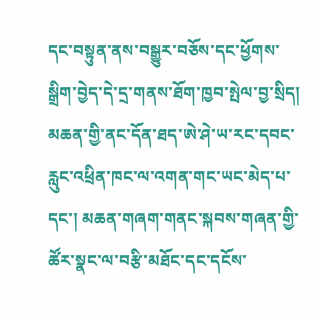དང་བསྟུན་ནས་བསྒྱུར་བཅོས་དང་ཕྱོགས་སྒྲིག་བྱེད་དེ་དྲ་གནས་ཐོག་ཁྱབ་སྤེལ་བྱ་སྲིད། མཆན་གྱི་ནང་དོན་ཐད་ཨེ་ཤེ་ཡ་རང་དབང་རླུང་འཕྲིན་ཁང་ལ་འགན་གང་ཡང་མེད་པ་དང་། མཆན་གཞག་གནང་སྐབས་གཞན་གྱི་ཚོར་སྣང་ལ་བརྩི་མཐོང་དང་དངོས་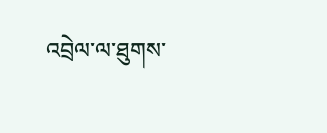འབྲེལ་ལ་ཐུགས་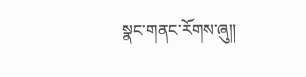སྣང་གནང་རོགས་ཞུ༎